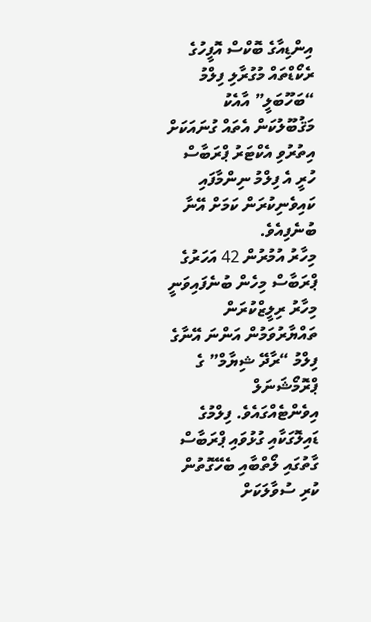އިންޑިއާގެ ބޮކްސް އޮފީހުގެ ރެކޯޑްތައް މުގުރާލި ފިލްމު “ބަހޫބަލީ” އާއެކު މަޤުބޫލުކަން އެތައް ގުނައަކަށް އިތުރުވި އެކްޓަރު ޕްރަބާސް ހުރީ އެ ފިލްމު ނިންމާފައި ކައިވެނިކުރަން ކަމަށް އޭނާ ބުނެފިއެވެ.
މިހާރު އުމުރުން 42 އަހަރުގެ ޕްރަބާސް މިހެން ބުނެފައިވަނީ މިހާރު ރިލީޒްކުރަން ތައްޔާރުވަމުން އަންނަ އޭނާގެ ފިލްމު “ރާދޭ ޝިޔާމް” ގެ ޕްރޮމޯޝަނަލް އިވެންޓެއްގައެވެ. ފިލްމުގެ ޑައިލޮގަކާއި ގުޅުވައި ޕްރަބާސް ގާތުގައި ލޯތްބާއި ބެހޭގޮތުން ކުރި ސުވާލަކަށް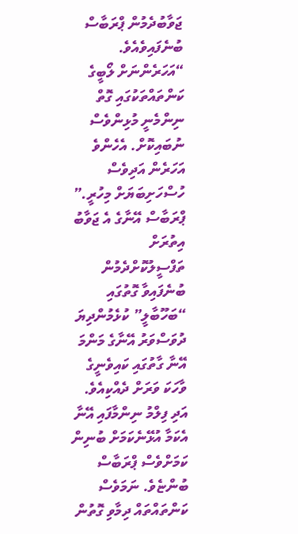ޖަވާބުދެމުން ޕްރަބާސް ބުނެފައިވެއެވެ.
“އަހަރެންނަށް ލޯބީގެ ކަންތައްތަކުގައި ގޮތް ނިންމެނީ މުޅިންވެސް ނުބައިކޮށް. އެހެންވެ އަހަރެން އަދިވެސް ހުސްހަށިބަޔަށް މިހުރީ.”
ޕްރަބާސް އޭނާގެ އެ ޖަވާބު އިތުރަށް ތަފްސީލުކޮށްދެމުން ބުނެފައިވާ ގޮތުގައި “ބަހޫބާލީ” ކުޅެމުންދިޔަ ދުވަސްވަރު އޭނާގެ މަންމަ އޭނާ ގާތުގައި ކައިވެނީގެ ވާހަކަ ވަރަށް ދެއްކިއެވެ. އަދި ފިލްމު ނިންމާފައި އޭނާ އެކަމާ އުޅޭނެކަމަށް ބުނިން ކަމަށްވެސް ޕްރަބާސް ބުންޏެވެ. ނަމަވެސް ކަންތައްތައް ދިމާވި ގޮތުން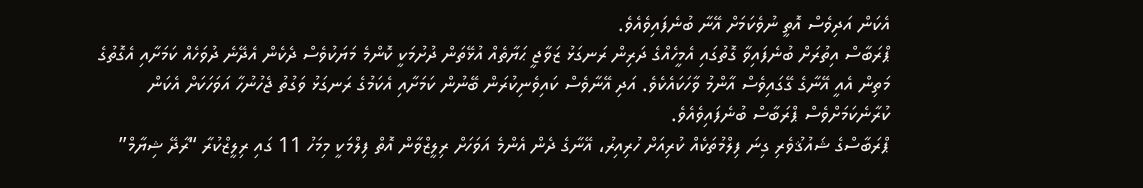އެކަން އަދިވެސް އޮތީ ނުވެކަމަށް އޭނާ ބުނެފައިވެއެވެ.
ޕްރަބާސް އިތުރަށް ބުނެފައިވާ ގޮތުގައި އެމީހެއްގެ ދަރިން ރަނގަޅު ޒަވާޖީ ޙަޔާތެއް އުޅޭތަން ދުށުމަކީ ކޮންމެ މަޔަކުވެސް ދެކެން އެދޭނެ ދުވަހެއް ކަމަށާއި އެގޮތުގެ މަތިން އެއީ އޭނާގެ ގޭގައިވެސް އާންމު ވާހަކައެކެވެ. އަދި އޭނާވެސް ކައިވެނިކުރަން ބޭނުން ކަމަށާއި އެކަމުގެ ރަނގަޅު ވަގުތު ޖެހުނުހާ އަވަހަކަށް އެކަން ކުރާނެކަމަށްވެސް ޕްރަބާސް ބުނެފައިވެއެވެ.
ޕްރަބާސްގެ ޝައުޤުވެރި ގިނަ ފިލްމުތަކެއް ކުރިއަށް ހުރިއިރު، އޭނާގެ ދެން އެންމެ އަވަހަށް ރިލީޒްވާން އޮތް ފިލްމަކީ މިމަހު 11 ގައި ރިލީޒްކުރާ “ރާދޭ ޝިޔާމް”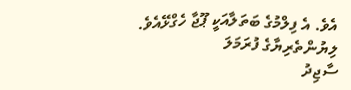އެވެ. އެ ފިލްމުގެ ބަތަލާއަކީ ޕޫޖާ ހެގްޅޭއެވެ.
ލިޔުންތެރިޔާގެ ފުރަމަލަ
ސާޖިދު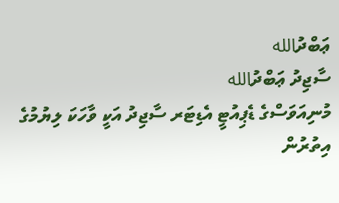ޢަބްދުالله
ސާޖިދު ޢަބްދުالله
މުނިއަވަސްގެ ޑެޕިއުޓީ އެޑިޓަރ ސާޖިދު އަކީ ވާހަކަ ލިޔުމުގެ އިތުރުން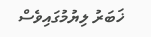ޚަބަރު ލިޔުމުގައިވެސް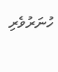ހުނަރުވެރި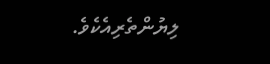ލިޔުންތެރިއެކެވެ.